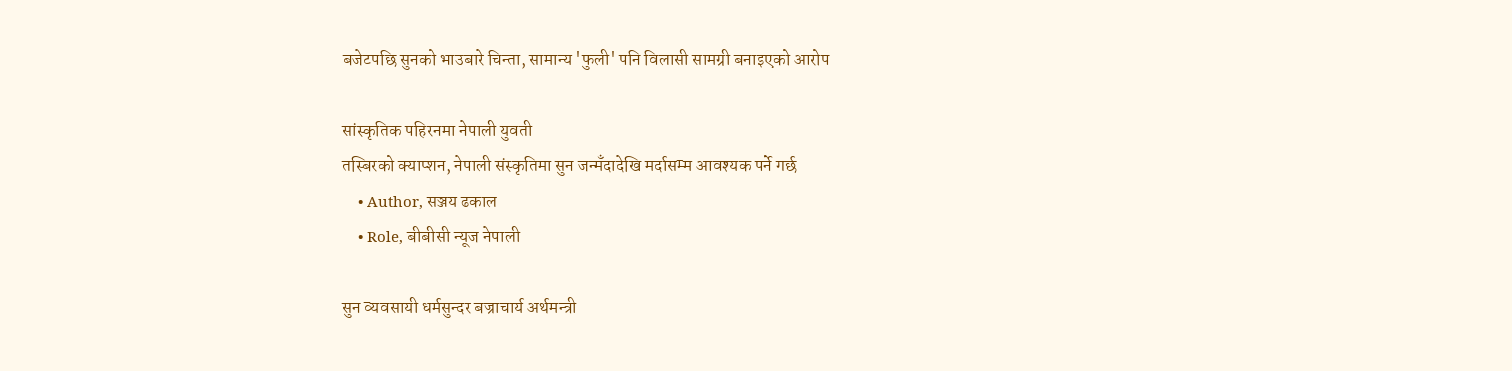बजेटपछि सुनको भाउबारे चिन्ता, सामान्य 'फुली' पनि विलासी सामग्री बनाइएको आरोप

सांस्कृतिक पहिरनमा नेपाली युवती
तस्बिरको क्याप्शन, नेपाली संस्कृतिमा सुन जन्मँदादेखि मर्दासम्म आवश्यक पर्ने गर्छ
    • Author, सञ्जय ढकाल
    • Role, बीबीसी न्यूज नेपाली

सुन व्यवसायी धर्मसुन्दर बज्राचार्य अर्थमन्त्री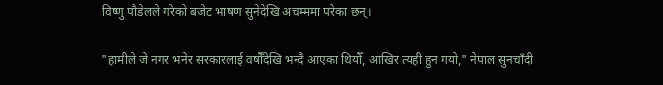विष्णु पौडेलले गरेको बजेट भाषण सुनेदेखि अचम्ममा परेका छन्।

"हामीले जे नगर भनेर सरकारलाई वर्षौँदेखि भन्दै आएका थियौँ, आखिर त्यही हुन गयो," नेपाल सुनचाँदी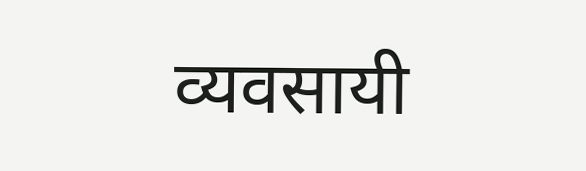व्यवसायी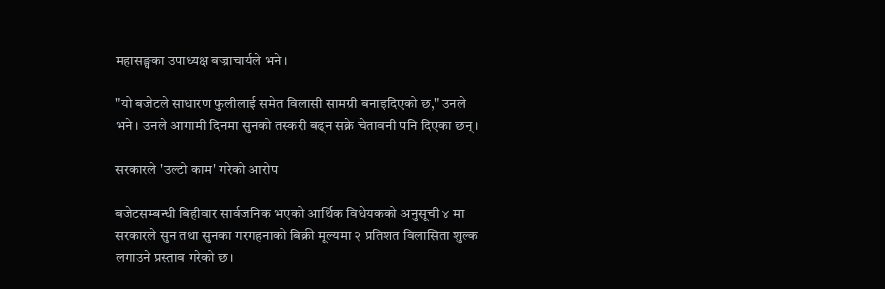महासङ्घका उपाध्यक्ष बज्राचार्यले भने।

"यो बजेटले साधारण फुलीलाई समेत विलासी सामग्री बनाइदिएको छ," उनले भने। उनले आगामी दिनमा सुनको तस्करी बढ्न सक्ने चेतावनी पनि दिएका छन्।

सरकारले 'उल्टो काम' गरेको आरोप

बजेटसम्बन्धी बिहीवार सार्वजनिक भएको आर्थिक विधेयकको अनुसूची ४ मा सरकारले सुन तथा सुनका गरगहनाको बिक्री मूल्यमा २ प्रतिशत विलासिता शुल्क लगाउने प्रस्ताव गरेको छ।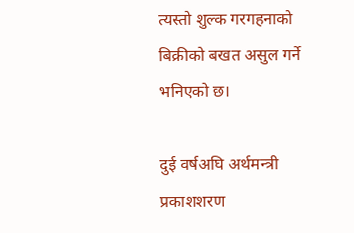त्यस्तो शुल्क गरगहनाको बिक्रीको बखत असुल गर्ने भनिएको छ।

दुई वर्षअघि अर्थमन्त्री प्रकाशशरण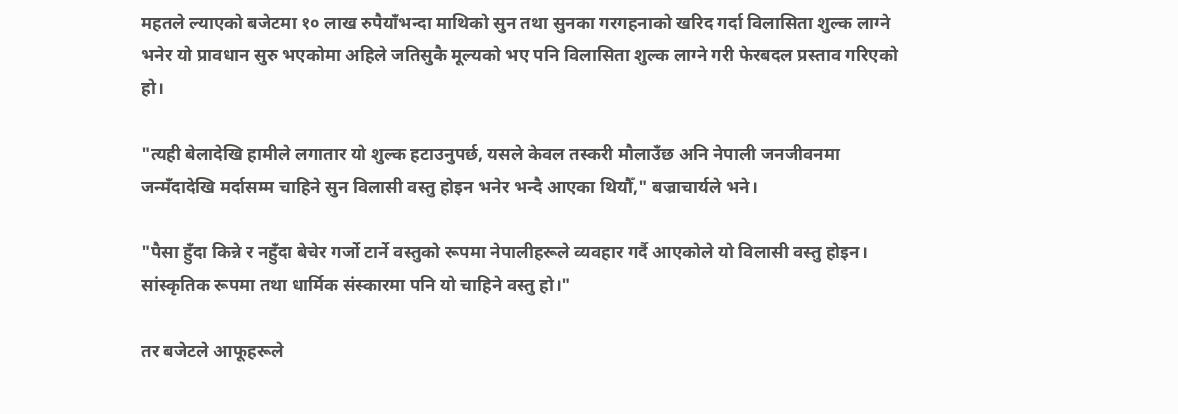महतले ल्याएको बजेटमा १० लाख रुपैयाँभन्दा माथिको सुन तथा सुनका गरगहनाको खरिद गर्दा विलासिता शुल्क लाग्ने भनेर यो प्रावधान सुरु भएकोमा अहिले जतिसुकै मूल्यको भए पनि विलासिता शुल्क लाग्ने गरी फेरबदल प्रस्ताव गरिएको हो।

"त्यही बेलादेखि हामीले लगातार यो शुल्क हटाउनुपर्छ, यसले केवल तस्करी मौलाउँछ अनि नेपाली जनजीवनमा जन्मँदादेखि मर्दासम्म चाहिने सुन विलासी वस्तु होइन भनेर भन्दै आएका थियौँ," बज्राचार्यले भने।

"पैसा हुँदा किन्ने र नहुँदा बेचेर गर्जो टार्ने वस्तुको रूपमा नेपालीहरूले व्यवहार गर्दै आएकोले यो विलासी वस्तु होइन। सांस्कृतिक रूपमा तथा धार्मिक संस्कारमा पनि यो चाहिने वस्तु हो।"

तर बजेटले आफूहरूले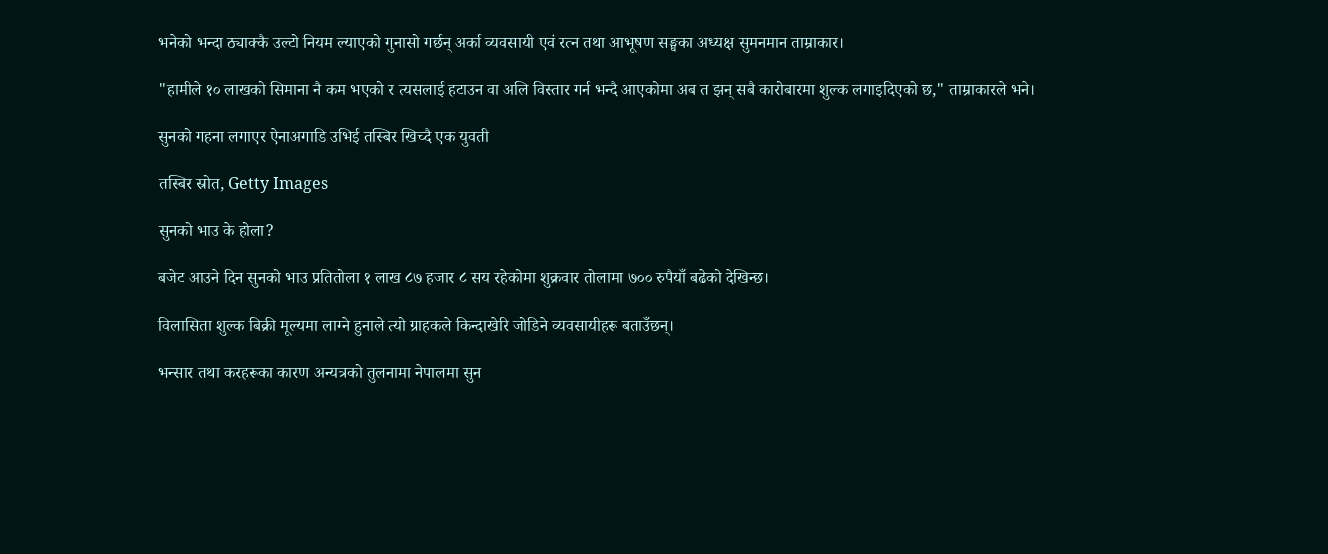भनेको भन्दा ठ्याक्कै उल्टो नियम ल्याएको गुनासो गर्छन् अर्का व्यवसायी एवं रत्न तथा आभूषण सङ्घका अध्यक्ष सुमनमान ताम्राकार।

"हामीले १० लाखको सिमाना नै कम भएको र त्यसलाई हटाउन वा अलि विस्तार गर्न भन्दै आएकोमा अब त झन् सबै कारोबारमा शुल्क लगाइदिएको छ," ताम्राकारले भने।

सुनको गहना लगाएर ऐनाअगाडि उभिई तस्बिर खिच्दै एक युवती

तस्बिर स्रोत, Getty Images

सुनको भाउ के होला?

बजेट आउने दिन सुनको भाउ प्रतितोला १ लाख ८७ हजार ८ सय रहेकोमा शुक्रवार तोलामा ७०० रुपैयाँ बढेको देखिन्छ।

विलासिता शुल्क बिक्री मूल्यमा लाग्ने हुनाले त्यो ग्राहकले किन्दाखेरि जोडिने व्यवसायीहरू बताउँछन्।

भन्सार तथा करहरूका कारण अन्यत्रको तुलनामा नेपालमा सुन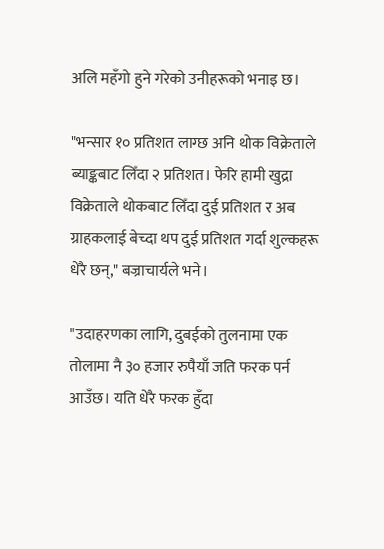अलि महँगो हुने गरेको उनीहरूको भनाइ छ।

"भन्सार १० प्रतिशत लाग्छ अनि थोक विक्रेताले ब्याङ्कबाट लिँदा २ प्रतिशत। फेरि हामी खुद्रा विक्रेताले थोकबाट लिँदा दुई प्रतिशत र अब ग्राहकलाई बेच्दा थप दुई प्रतिशत गर्दा शुल्कहरू धेरै छन्," बज्राचार्यले भने।

"उदाहरणका लागि, दुबईको तुलनामा एक तोलामा नै ३० हजार रुपैयाँ जति फरक पर्न आउँछ। यति धेरै फरक हुँदा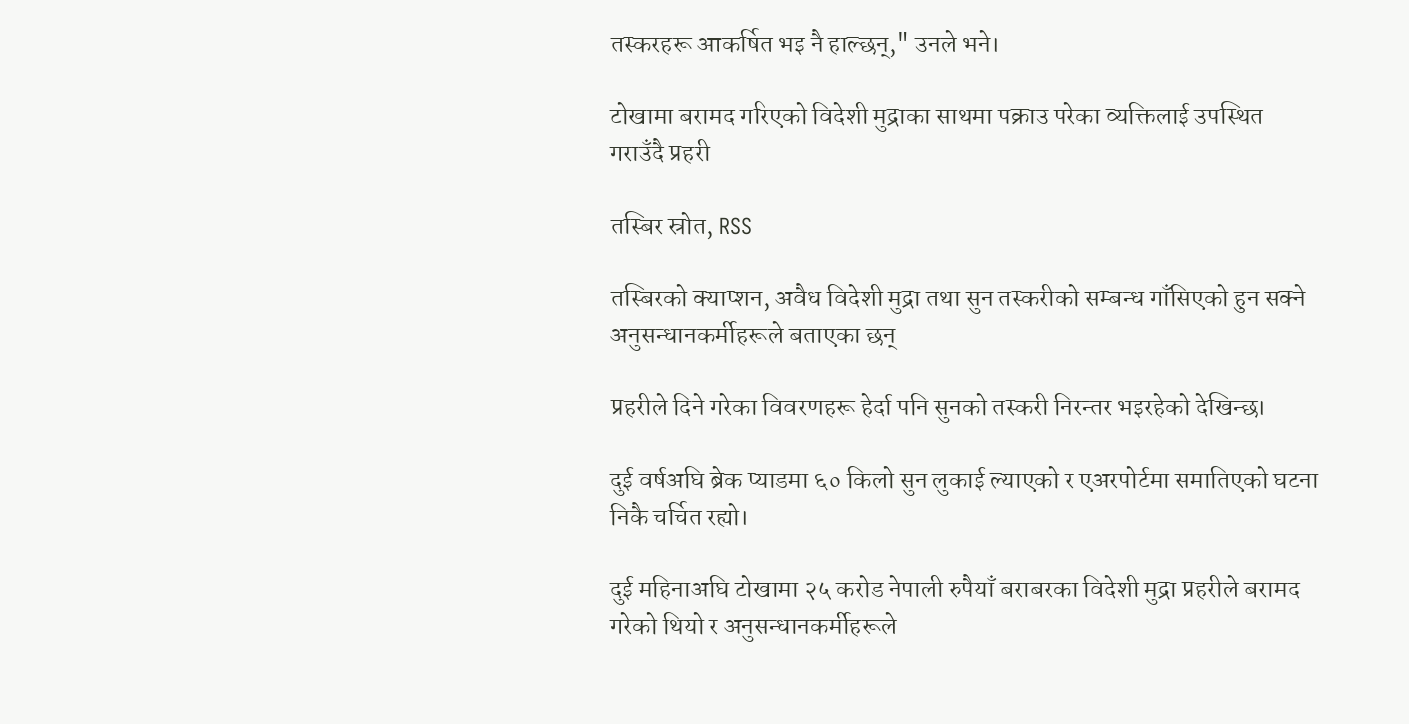तस्करहरू आकर्षित भइ नै हाल्छन्," उनले भने।

टोखामा बरामद गरिएको विदेशी मुद्राका साथमा पक्राउ परेका व्यक्तिलाई उपस्थित गराउँदै प्रहरी

तस्बिर स्रोत, RSS

तस्बिरको क्याप्शन, अवैध विदेशी मुद्रा तथा सुन तस्करीको सम्बन्ध गाँसिएको हुन सक्ने अनुसन्धानकर्मीहरूले बताएका छन्

प्रहरीले दिने गरेका विवरणहरू हेर्दा पनि सुनको तस्करी निरन्तर भइरहेको देखिन्छ।

दुई वर्षअघि ब्रेक प्याडमा ६० किलो सुन लुकाई ल्याएको र एअरपोर्टमा समातिएको घटना निकै चर्चित रह्यो।

दुई महिनाअघि टोखामा २५ करोड नेपाली रुपैयाँ बराबरका विदेशी मुद्रा प्रहरीले बरामद गरेको थियो र अनुसन्धानकर्मीहरूले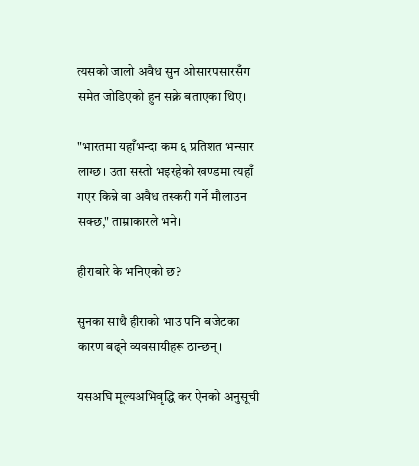त्यसको जालो अवैध सुन ओसारपसारसँग समेत जोडिएको हुन सक्ने बताएका थिए।

"भारतमा यहाँभन्दा कम ६ प्रतिशत भन्सार लाग्छ। उता सस्तो भइरहेको खण्डमा त्यहाँ गएर किन्ने वा अवैध तस्करी गर्ने मौलाउन सक्छ," ताम्राकारले भने।

हीराबारे के भनिएको छ?

सुनका साथै हीराको भाउ पनि बजेटका कारण बढ्ने व्यवसायीहरू ठान्छन्।

यसअघि मूल्यअभिवृद्धि कर ऐनको अनुसूची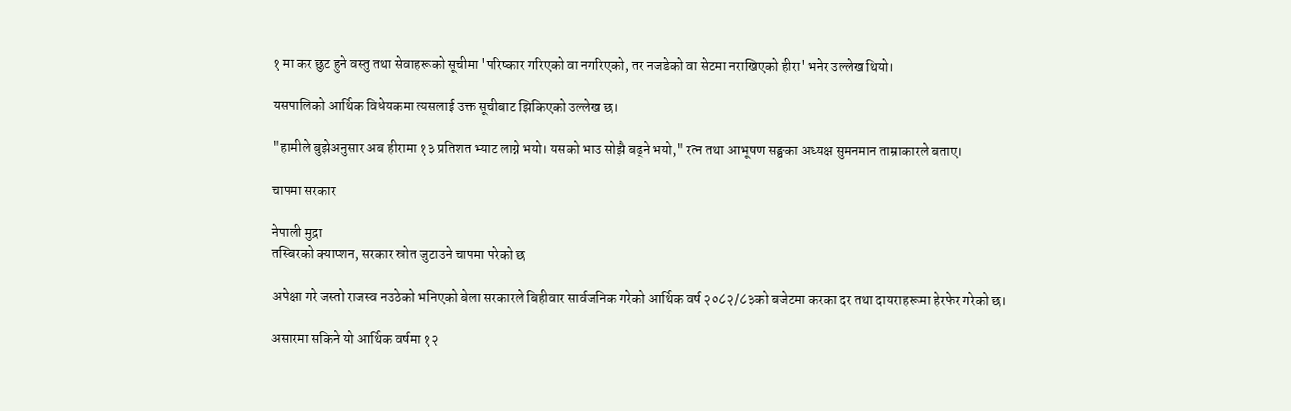१ मा कर छुट हुने वस्तु तथा सेवाहरूको सूचीमा 'परिष्कार गरिएको वा नगरिएको, तर नजडेको वा सेटमा नराखिएको हीरा' भनेर उल्लेख थियो।

यसपालिको आर्थिक विधेयकमा त्यसलाई उक्त सूचीबाट झिकिएको उल्लेख छ।

"हामीले बुझेअनुसार अब हीरामा १३ प्रतिशत भ्याट लाग्ने भयो। यसको भाउ सोझै बढ्ने भयो," रत्न तथा आभूषण सङ्घका अध्यक्ष सुमनमान ताम्राकारले बताए।

चापमा सरकार

नेपाली मुद्रा
तस्बिरको क्याप्शन, सरकार स्रोत जुटाउने चापमा परेको छ

अपेक्षा गरे जस्तो राजस्व नउठेको भनिएको बेला सरकारले बिहीवार सार्वजनिक गरेको आर्थिक वर्ष २०८२/८३को बजेटमा करका दर तथा दायराहरूमा हेरफेर गरेको छ।

असारमा सकिने यो आर्थिक वर्षमा १२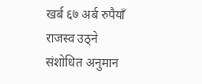खर्ब ६७ अर्ब रुपैयाँ राजस्व उठ्ने संशोधित अनुमान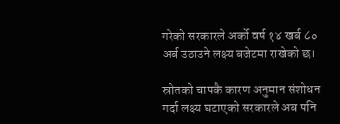गरेको सरकारले अर्को वर्ष १४ खर्ब ८० अर्ब उठाउने लक्ष्य बजेटमा राखेको छ।

स्रोतको चापकै कारण अनुमान संशोधन गर्दा लक्ष्य घटाएको सरकारले अब पनि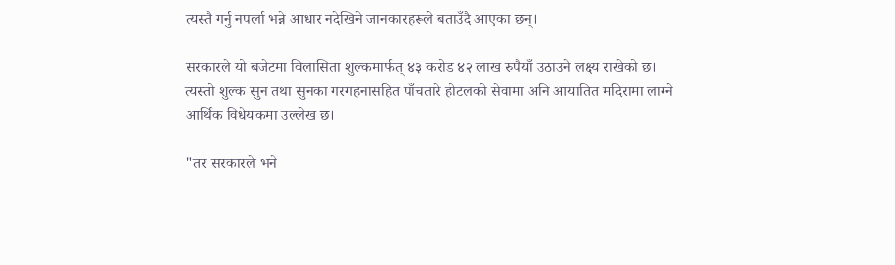त्यस्तै गर्नु नपर्ला भन्ने आधार नदेखिने जानकारहरूले बताउँदै आएका छन्।

सरकारले यो बजेटमा विलासिता शुल्कमार्फत् ४३ करोड ४२ लाख रुपैयाँ उठाउने लक्ष्य राखेको छ। त्यस्तो शुल्क सुन तथा सुनका गरगहनासहित पाँचतारे होटलको सेवामा अनि आयातित मदिरामा लाग्ने आर्थिक विधेयकमा उल्लेख छ।

"तर सरकारले भने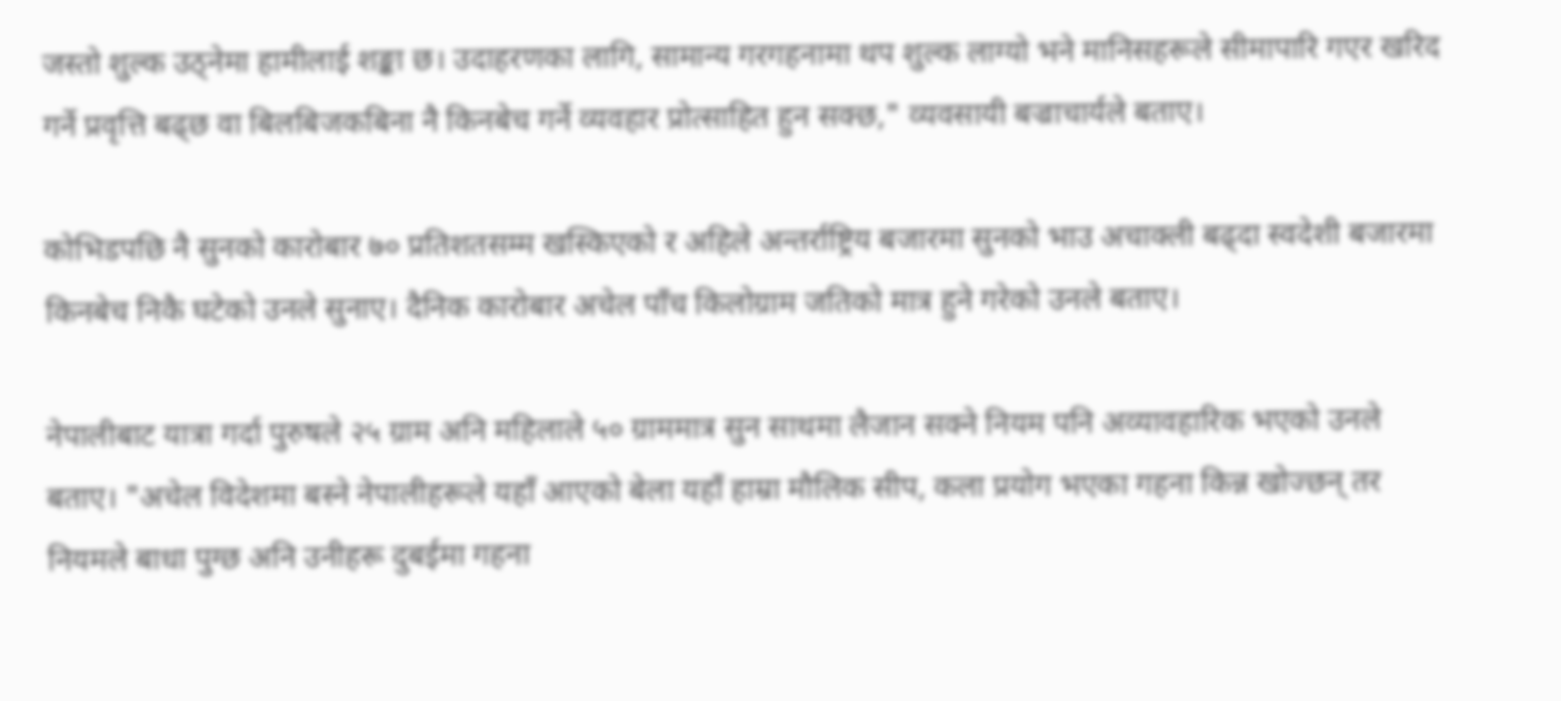जस्तो शुल्क उठ्नेमा हामीलाई शङ्का छ। उदाहरणका लागि, सामान्य गरगहनामा थप शुल्क लाग्यो भने मानिसहरूले सीमापारि गएर खरिद गर्ने प्रवृत्ति बढ्छ वा बिलबिजकबिना नै किनबेच गर्ने व्यवहार प्रोत्साहित हुन सक्छ," व्यवसायी बज्राचार्यले बताए।

कोभिडपछि नै सुनको कारोबार ७० प्रतिशतसम्म खस्किएको र अहिले अन्तर्राष्ट्रिय बजारमा सुनको भाउ अचाक्ली बढ्दा स्वदेशी बजारमा किनबेच निकै घटेको उनले सुनाए। दैनिक कारोबार अचेल पाँच किलोग्राम जतिको मात्र हुने गरेको उनले बताए।

नेपालीबाट यात्रा गर्दा पुरुषले २५ ग्राम अनि महिलाले ५० ग्राममात्र सुन साथमा लैजान सक्ने नियम पनि अव्यावहारिक भएको उनले बताए। "अचेल विदेशमा बस्ने नेपालीहरूले यहाँ आएको बेला यहाँ हाम्रा मौलिक सीप, कला प्रयोग भएका गहना किन्न खोज्छन् तर नियमले बाधा पुग्छ अनि उनीहरू दुबईमा गहना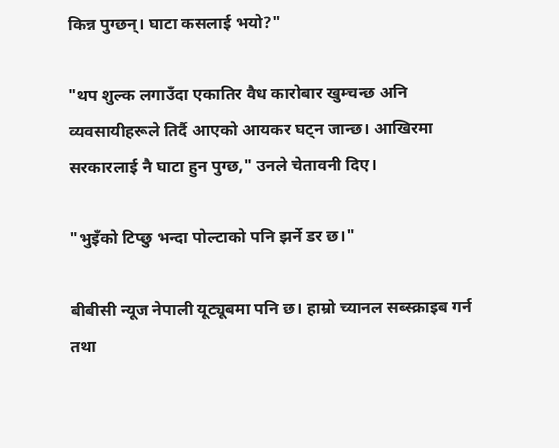किन्न पुग्छन्। घाटा कसलाई भयो?"

"थप शुल्क लगाउँदा एकातिर वैध कारोबार खुम्चन्छ अनि व्यवसायीहरूले तिर्दै आएको आयकर घट्न जान्छ। आखिरमा सरकारलाई नै घाटा हुन पुग्छ," उनले चेतावनी दिए।

"भुइँको टिप्छु भन्दा पोल्टाको पनि झर्ने डर छ।"

बीबीसी न्यूज नेपाली यूट्यूबमा पनि छ। हाम्रो च्यानल सब्स्क्राइब गर्न तथा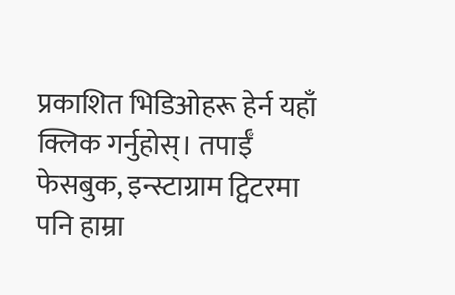प्रकाशित भिडिओहरू हेर्न यहाँ क्लिक गर्नुहोस्। तपाईँ फेसबुक, इन्स्टाग्राम ट्विटरमा पनि हाम्रा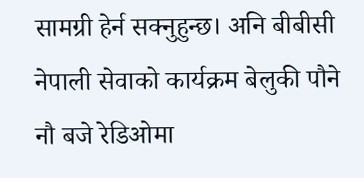सामग्री हेर्न सक्नुहुन्छ। अनि बीबीसी नेपाली सेवाको कार्यक्रम बेलुकी पौने नौ बजे रेडिओमा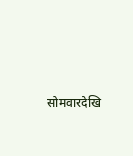सोमवारदेखि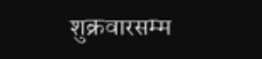शुक्रवारसम्म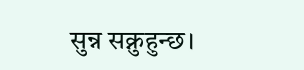सुन्न सक्नुहुन्छ।